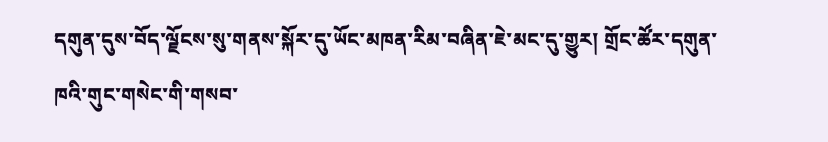དགུན་དུས་བོད་ལྗོངས་སུ་གནས་སྐོར་དུ་ཡོང་མཁན་རིམ་བཞིན་ཇེ་མང་དུ་གྱུར། གྲོང་ཚོར་དགུན་ཁའི་གུང་གསེང་གི་གསབ་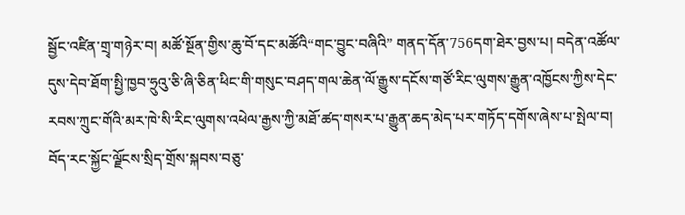སྦྱོང་འཛིན་གྲྭ་གཉེར་བ། མཚོ་སྔོན་གྱིས་ཆུ་བོ་དང་མཚོའི“གང་བྱུང་བཞིའི” གནད་དོན་756དག་ཐེར་བྱས་པ། བདེན་འཚོལ་དུས་དེབ་ཐོག་སྤྱི་ཁྱབ་ཧྲུའུ་ཅི་ཞི་ཅིན་ཕིང་གི་གསུང་བཤད་གལ་ཆེན་ལོ་རྒྱུས་དངོས་གཙོ་རིང་ལུགས་རྒྱུན་འཁྱོངས་ཀྱིས་དེང་རབས་ཀྲུང་གོའི་མར་ཁེ་སི་རིང་ལུགས་འཕེལ་རྒྱས་ཀྱི་མཐོ་ཚད་གསར་པ་རྒྱུན་ཆད་མེད་པར་གཏོད་དགོས་ཞེས་པ་སྤེལ་བ། བོད་རང་སྐྱོང་ལྗོངས་སྲིད་གྲོས་སྐབས་བཅུ་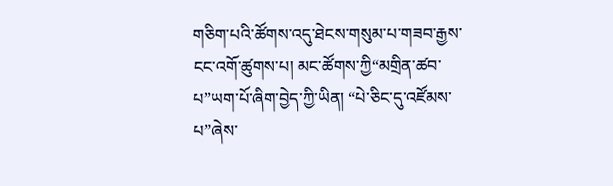གཅིག་པའི་ཚོགས་འདུ་ཐེངས་གསུམ་པ་གཟབ་རྒྱས་ངང་འགོ་ཚུགས་པ། མང་ཚོགས་ཀྱི“མགྲིན་ཚབ་པ”ཡག་པོ་ཞིག་བྱེད་ཀྱི་ཡིན། “པེ་ཅིང་དུ་འཛོམས་པ”ཞེས་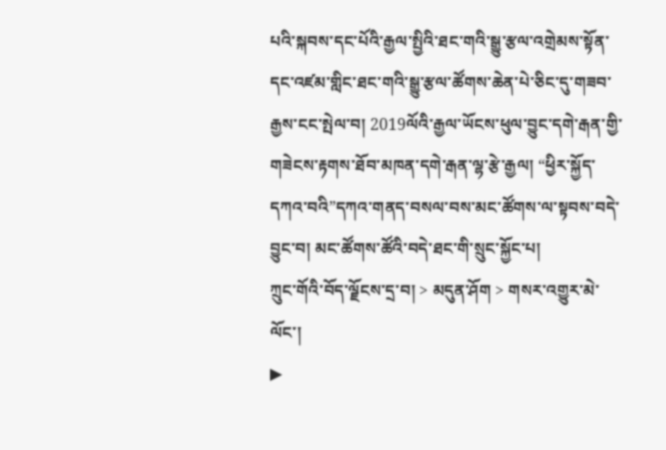པའི་སྐབས་དང་པོའི་རྒྱལ་སྤྱིའི་ཐང་གའི་སྒྱུ་རྩལ་འགྲེམས་སྟོན་དང་འཛམ་གླིང་ཐང་གའི་སྒྱུ་རྩལ་ཚོགས་ཆེན་པེ་ཅིང་དུ་གཟབ་རྒྱས་ངང་སྤེལ་བ། 2019ལོའི་རྒྱལ་ཡོངས་ཕུལ་བྱུང་དགེ་རྒན་གྱི་གཟེངས་རྟགས་ཐོབ་མཁན་དགེ་རྒན་ལྷ་རྩེ་རྒྱལ། “ཕྱིར་སྐྱོད་དཀའ་བའི”དཀའ་གནད་བསལ་བས་མང་ཚོགས་ལ་སྟབས་བདེ་བྱུང་བ། མང་ཚོགས་ཚོའི་བདེ་ཐང་གི་སྲུང་སྐྱོང་པ།
ཀྲུང་གོའི་བོད་ལྗོངས་དྲ་བ། > མདུན་ཤོག > གསར་འགྱུར་མེ་ལོང་།
▶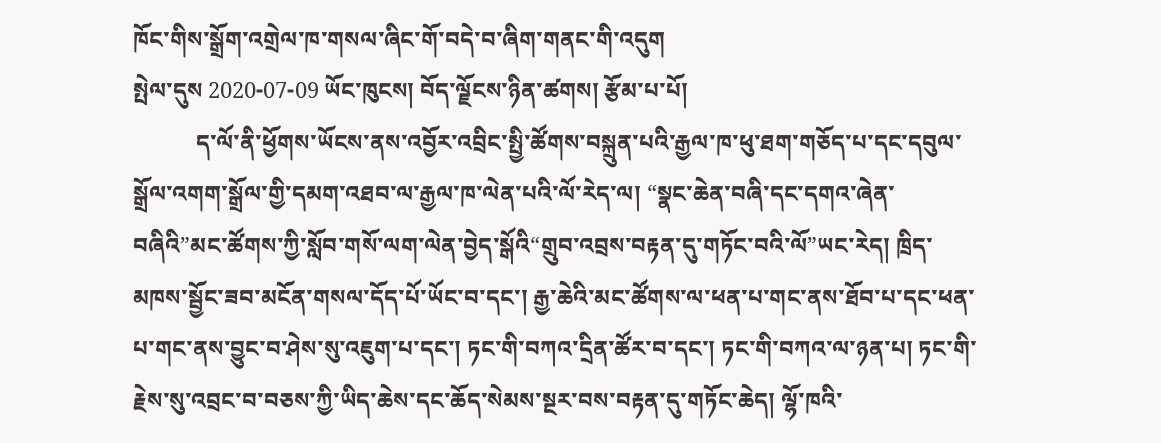ཁོང་གིས་སྒྲོག་འགྲེལ་ཁ་གསལ་ཞིང་གོ་བདེ་བ་ཞིག་གནང་གི་འདུག
སྤེལ་དུས 2020-07-09 ཡོང་ཁུངས། བོད་ལྗོངས་ཉིན་ཚགས། རྩོམ་པ་པོ།
           ད་ལོ་ནི་ཕྱོགས་ཡོངས་ནས་འབྱོར་འབྲིང་སྤྱི་ཚོགས་བསྐྲུན་པའི་རྒྱལ་ཁ་ཕུ་ཐག་གཅོད་པ་དང་དབུལ་སྒྲོལ་འགག་སྒྲོལ་གྱི་དམག་འཐབ་ལ་རྒྱལ་ཁ་ལེན་པའི་ལོ་རེད་ལ། “སྣང་ཆེན་བཞི་དང་དགའ་ཞེན་བཞིའི”མང་ཚོགས་ཀྱི་སློབ་གསོ་ལག་ལེན་བྱེད་སྒོའི“གྲུབ་འབྲས་བརྟན་དུ་གཏོང་བའི་ལོ”ཡང་རེད། ཁྲིད་མཁས་སྦྱོང་ཟབ་མངོན་གསལ་དོད་པོ་ཡོང་བ་དང་། རྒྱ་ཆེའི་མང་ཚོགས་ལ་ཕན་པ་གང་ནས་ཐོབ་པ་དང་ཕན་པ་གང་ནས་བྱུང་བ་ཤེས་སུ་འཇུག་པ་དང་། ཏང་གི་བཀའ་དྲིན་ཚོར་བ་དང་། ཏང་གི་བཀའ་ལ་ཉན་པ། ཏང་གི་རྗེས་སུ་འབྲང་བ་བཅས་ཀྱི་ཡིད་ཆེས་དང་ཆོད་སེམས་སྔར་བས་བརྟན་དུ་གཏོང་ཆེད། ལྷོ་ཁའི་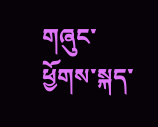གཞུང་ཕྱོགས་སྐད་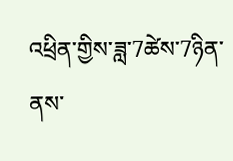འཕྲིན་གྱིས་ཟླ་7ཚེས་7ཉིན་ནས་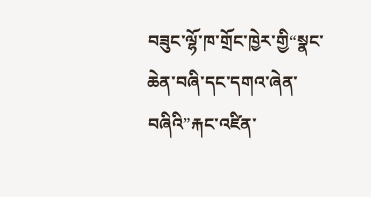བཟུང་ལྷོ་ཁ་གྲོང་ཁྱེར་གྱི“སྣང་ཆེན་བཞི་དང་དགའ་ཞེན་བཞིའི”རྐང་འཛིན་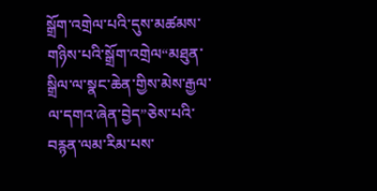སྒྲོག་འགྲེལ་པའི་དུས་མཚམས་གཉིས་པའི་སྒྲོག་འགྲེལ“མཐུན་སྒྲིལ་ལ་སྣང་ཆེན་གྱིས་མེས་རྒྱལ་ལ་དགའ་ཞེན་བྱེད”ཅེས་པའི་བརྙན་ལམ་རིམ་པས་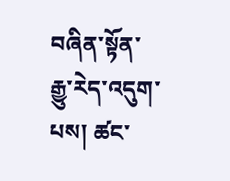བཞིན་སྟོན་རྒྱུ་རེད་འདུག་པས། ཚང་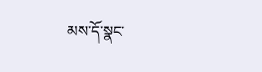མས་དོ་སྣང་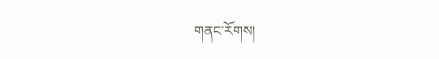གནང་རོགས།